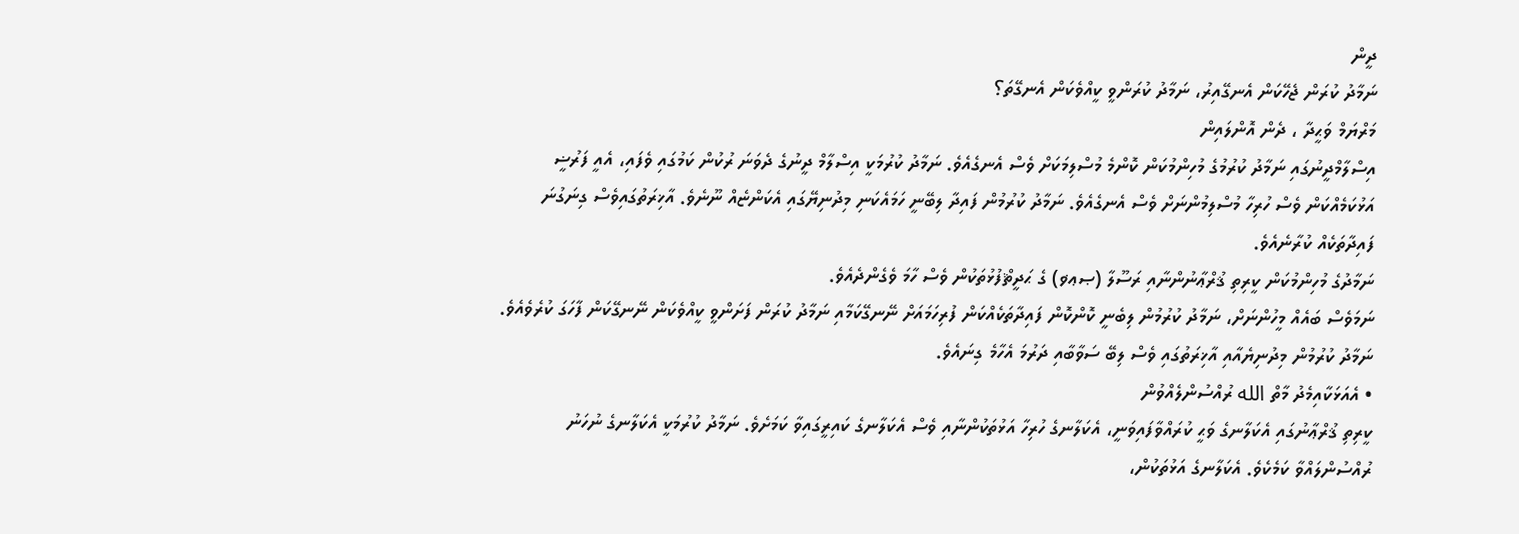ދީން
ނަމާދު ކުރަން ޖެހޭކަން އެނގޭއިރު، ނަމާދު ކުރަންވީ ކީއްވެކަން އެނގޭތަ؟
މަރްޔަމް ވަޙީދާ ، ދެން އޮންލައިން
އިސްލާމްދީނުގައި ނަމާދު ކުރުމުގެ މުހިންމުކަން ކޮންމެ މުސްލިމަކަށް ވެސް އެނގެއެވެ. ނަމާދު ކުރުމަކީ އިސްލާމް ދީނުގެ ދެވަނަ ރުކުން ކަމުގައި ވެފައި، އެއީ ފަރުޟީ އަޅުކަމެއްކަން ވެސް ހުރިހާ މުސްލިމުންނަށް ވެސް އެނގެއެވެ. ނަމާދު ކުރުމުން ފައިދާ ލިބޭނީ ހަމައެކަނި މިދުނިޔޭގައި އެކަންޏެއް ނޫނެވެ. އާޚިރަތުގައިވެސް ގިނަގުނަ ފައިދާތަކެއް ކުރާނެއެވެ.
ނަމާދުގެ މުހިންމުކަން ކީރިތި ޤުރްޢާނުންނާއި ރަސޫލާ (ޞޢޥ) ގެ ޙަދީޘްފުޅުތަކުން ވެސް ހާމަ ވެގެންދެއެވެ.
ނަމަވެސް ބައެއް މީހުންނަށް، ނަމާދު ކުރުމުން ލިބެނީ ކޮންކޮން ފައިދާތަކެއްކަން ފުރިހަމައަށް ނޭނގޭކަމާއި ނަމާދު ކުރަން ފަށަންވީ ކީއްވެކަން ނޭނގޭކަން ފާހަގަ ކުރެވެއެވެ. ނަމާދު ކުރުމުން މިދުނިޔެއާއި އާޚިރަތުގައި ވެސް ލިބޭ ސަވާބާއި ދަރުމަ އެހާމެ ގިނައެވެ.
• އެއަޅަކާއިމެދު މާތް الله ރުއްސުންލެއްވުން
ކީރިތި ޤުރްޢާނުގައި އެކަލާނގެ ވަޙީ ކުރައްވާފައިވަނީ، އެކަލާނގެ ހުރިހާ އަޅުތަކުންނާއި ވެސް އެކަލާނގެ ކައިރީގައިވާ ކަމަށެވެ. ނަމާދު ކުރުމަކީ އެކަލާނގެ ނުހަނު ރުއްސުންލައްވާ ކަމެކެވެ. އެކަލާނގެ އަޅުތަކުން،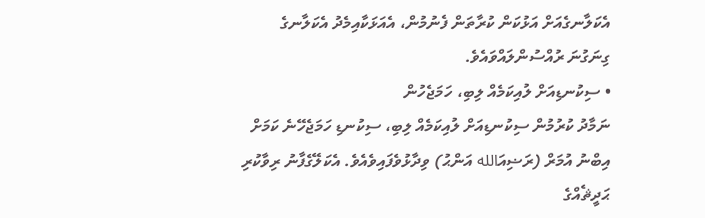އެކަލާނގެއަށް އަޅުކަން ކުރާތަން ފެނުމުން، އެއަޅަކާއިމެދު އެކަލާނގެ ގިނަގުނަ ރުއްސުންލައްވައެވެ.
• ސިކުނޑިއަށް ލުއިކަމެއް ލިބި، ހަމަޖެހުން
ނަމާދު ކުރުމުން ސިކުނޑިއަށް ލުއިކަމެއް ލިބި، ސިކުނޑި ހަމަޖެހޭނެ ކަމަށް އިބްނު އުމަރް (ރަޟިއަالله އަންޙު) ވިދާޅުވެފައިވެއެވެ. އެކަލޭގެފާނު ރިވާކުރި ޙަދީޘެއްގެ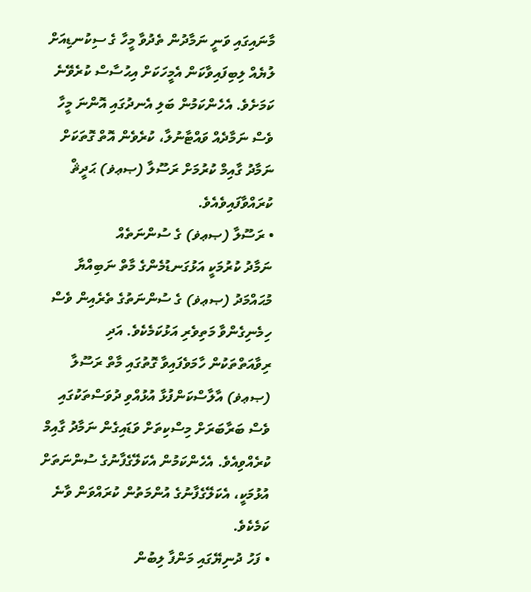މާނައިގައި ވަނީ ނަމާދުން ތެދުވާ މީހާ ގެ ސިކުނޑިއަށް ލުޔެއް ލިބިފައިވާކަން އެމީހަކަށް އިޙުސާސް ކުރެވޭނެ ކަމަށެވެ. އެހެންކަމުން ބަލި އެނދުގައި އޮންނަ މީހާ ވެސް ނަމާދެއް ވައްޓާނުލާ، ކުރެވެން އޮތް ގޮތަކަށް ނަމާދު ގާއިމް ކުރުމަށް ރަސޫލާ (ޞޢޥ) ޙަދީޘް ކުރައްވާފައިވެއެވެ.
• ރަސޫލާ (ޞޢޥ) ގެ ސުންނަތެއް
ނަމާދު ކުރުމަކީ އަޅުގަނޑުމެންގެ މާތް ނަބިއްޔާ މުޙައްމަދު (ޞޢޥ) ގެ ސުންނަތުގެ ތެރެއިން ވެސް ހިމެނިގެންވާ މަތިވެރި އަޅުކަމެކެވެ. އަދި ރިވާއަތްތަކުން ހާމަވެފައިވާ ގޮތުގައި މާތް ރަސޫލާ (ޞޢޥ) އާލާސްކަންފުޅާ އުޅުއްވި ދުވަސްތަކުގައި ވެސް ބަރާބަރަށް މިސްކިތަށް ވަޑައިގެން ނަމާދު ގާއިމް ކުރެއްވިއެވެ. އެހެންކަމުން އެކަލޭގެފާނުގެ ސުންނަތަށް އުޅުމަކީ، އެކަލޭގެފާނުގެ އުންމަތުން ކުރައްވަން ވާނެ ކަމެކެވެ.
• ފަހު ދުނިޔޭގައި މަންފާ ލިބުން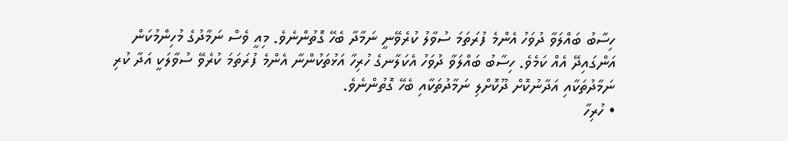ހިސާބު ބައްލަވާ ދުވަހު އެންމެ ފުރަތަމަ ސުވާލު ކުރެވޭނީ ނަމާދާ ބެހޭ ގޮތުންނެވެ. މިއީ ވެސް ނަމާދުގެ މުހިންމުކަން އަންގައިދޭ އެއް ކަމެވެ. ހިސާބު ބައްލަވާ ދުވަހު އެކަލާނގެ ހުރިހާ އަޅުތަކުންނާ އެންމެ ފުރަތަމަ ކުރެވޭ ސުވާލަކީ އަދާ ކުރި ނަމާދުތަކާއި އަދާނުކޮށް ދޫކޮށްލި ނަމާދުތަކާއި ބެހޭ ގޮތުންނެވެ.
• ހުރިހާ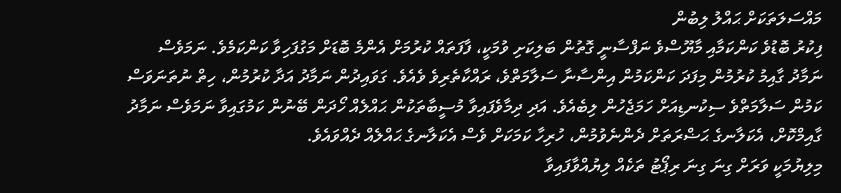މައްސަލަތަކަށް ޙައްލު ލިބުން
ފިކުރު ބޮޑުވެ ކަންކަމާއި މާޔޫސްވެ ނަފްސާނީ ގޮތުން ބަލިކަށި ވުމަކީ، ފާފަތައް ކުރުމަށް އެންމެ ބޮޑަށް މަގުފަހިވާ ކަންކަމެވެ. ނަމަވެސް ނަމާދު ގާއިމު ކުރުމުން މިފަދަ ކަންކަމުން އިންސާނާ ސަލާމަތްވެ، ރައްކާތެރިވެ ވެއެވެ. ގަވައިދުން ނަމާދު އަދާ ކުރުމުން، ހިތް ނުތަނަވަސް ކަމުން ސަލާމަތްވެ ސިކުނޑިއަށް ހަމަޖެހުން ލިބެއެވެ. އަދި ދިމާވެފައިވާ މުސީބާތަކުން ޙައްލެއް ހޯދަން ބޭނުން ކަމުގައިވާ ނަމަވެސް ނަމާދު ގާއިމްކޮށް، އެކަލާނގެ ޙަޟްރަތަށް ދެންނެވުމުން، ހުރިހާ ކަމަކަށް ވެސް އެކަލާނގެ ޙައްލެއް ދެއްވައެވެ.
މިލިޔުމަކީ ވަރަށް ގިނަ ގިނަ ރިޕޯޓު ތަކެއް ލިޔުއްވާފައިވާ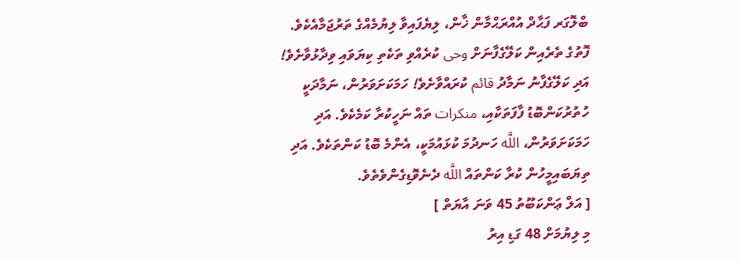ބްލޮގަރ ފަޙާދް އުއްރަޙްމާން ޚާން، ލިޔެފައިވާ ލިޔުމެއްގެ ތަރުޖަމާއެކެވެ.
ފޮތުގެ ތެރެއިން ކަލޭގެފާނަށް وحى ކުރެއްވި ތަކެތި ކިޔަވައި ވިދާޅުވާށެވެ! އަދި ކަލޭގެފާނު ނަމާދު قائم ކުރައްވާށެވެ! ހަމަކަށަވަރުން، ނަމާދަކީ ހުތުރުކަންބޮޑު ފާފަތަކާއި، منكرات ތައް ނަހީކުރާ ކަމެކެވެ. އަދި ހަމަކަށަވަރުން، اللَّه ހަނދުމަ ކުޅައުމަކީ، އެންމެ ބޮޑު ކަންތަކެވެ. އަދި ތިޔަބައިމީހުން ކުރާ ކަންތައް اللَّه ދެނެވޮޑިގެންވެތެވެ.
[ އަލް ޢަންކަބޫތު 45 ވަނަ އާޔަތް ]
މި ލިޔުމަށް 48 ގަޑި އިރު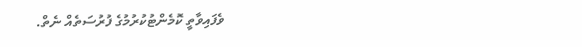ވެފައިވާތީ ކޮމެންޓުކުރުމުގެ ފުރުސަތެއް ނެތް.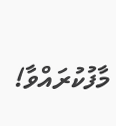މާފުކުރައްވާ!